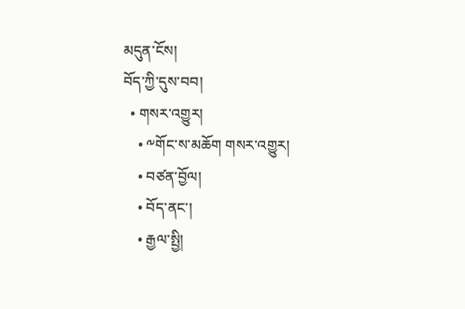མདུན་ངོས།
བོད་ཀྱི་དུས་བབ།
  • གསར་འགྱུར།
    • ༸གོང་ས་མཆོག གསར་འགྱུར།
    • བཙན་བྱོལ།
    • བོད་ནང་།
    • རྒྱལ་སྤྱི།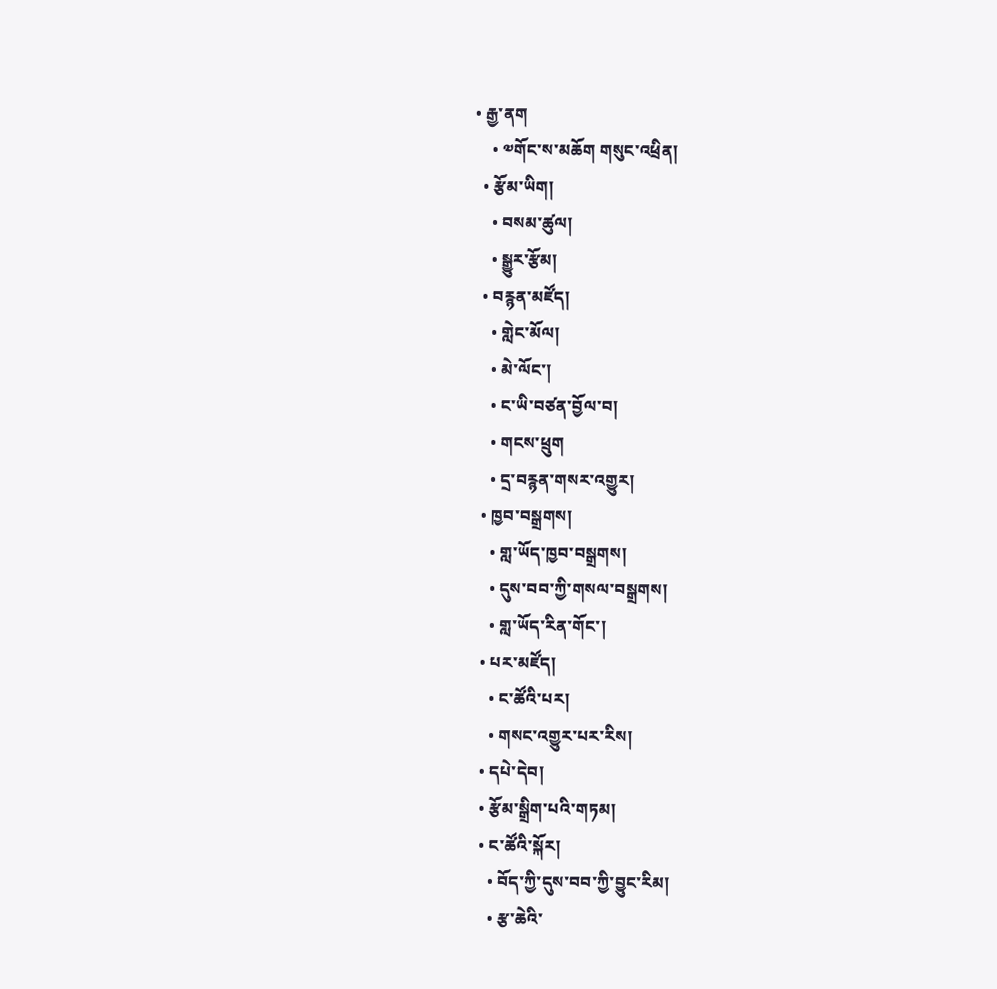• རྒྱ་ནག
    • ༧གོང་ས་མཆོག གསུང་འཕྲིན།
  • རྩོམ་ཡིག།
    • བསམ་ཚུལ།
    • སྒྱུར་རྩོམ།
  • བརྙན་མཛོད།
    • གླེང་མོལ།
    • མེ་ལོང་།
    • ང་ཡི་བཙན་བྱོལ་བ།
    • གངས་ཕྲུག
    • དྲ་བརྙན་གསར་འགྱུར།
  • ཁྱབ་བསྒྲགས།
    • གླ་ཡོད་ཁྱབ་བསྒྲགས།
    • དུས་བབ་ཀྱི་གསལ་བསྒྲགས།
    • གླ་ཡོད་རིན་གོང་།
  • པར་མཛོད།
    • ང་ཚོའི་པར།
    • གསང་འགྱུར་པར་རིས།
  • དཔེ་དེབ།
  • རྩོམ་སྒྲིག་པའི་གཏམ།
  • ང་ཚོའི་སྐོར།
    • བོད་ཀྱི་དུས་བབ་ཀྱི་བྱུང་རིམ།
    • རྩ་ཆེའི་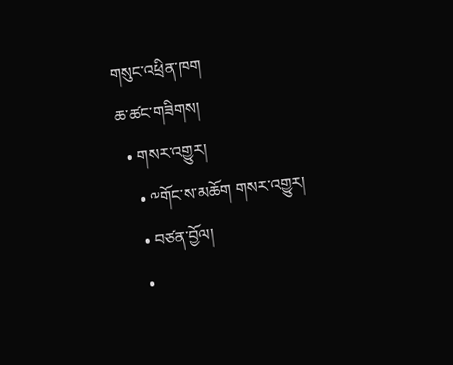གསུང་འཕྲིན་ཁག
ཆ་ཚང་གཟིགས།
  • གསར་འགྱུར།
    • ༸གོང་ས་མཆོག གསར་འགྱུར།
    • བཙན་བྱོལ།
    •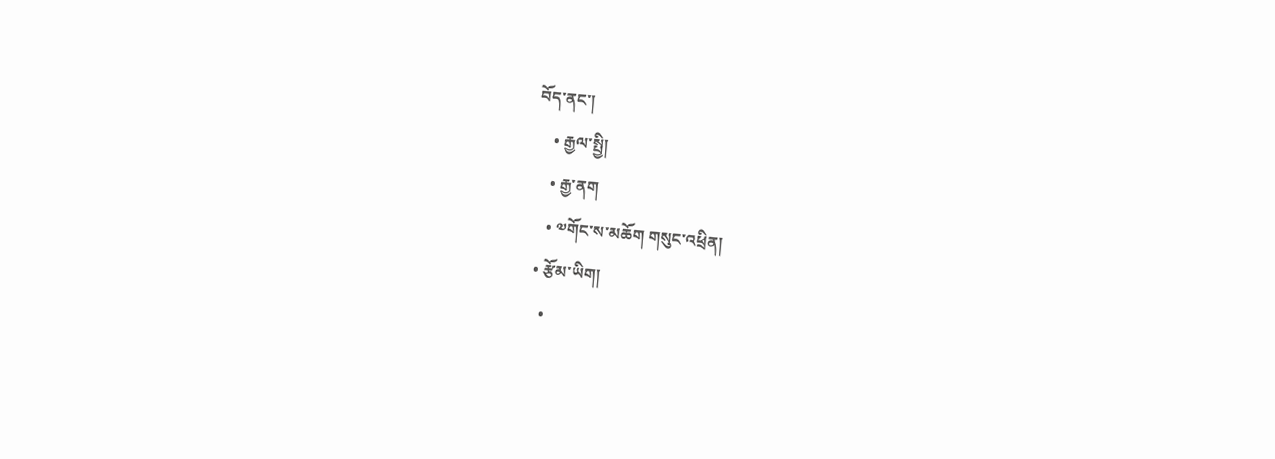བོད་ནང་།
    • རྒྱལ་སྤྱི།
    • རྒྱ་ནག
    • ༧གོང་ས་མཆོག གསུང་འཕྲིན།
  • རྩོམ་ཡིག།
    •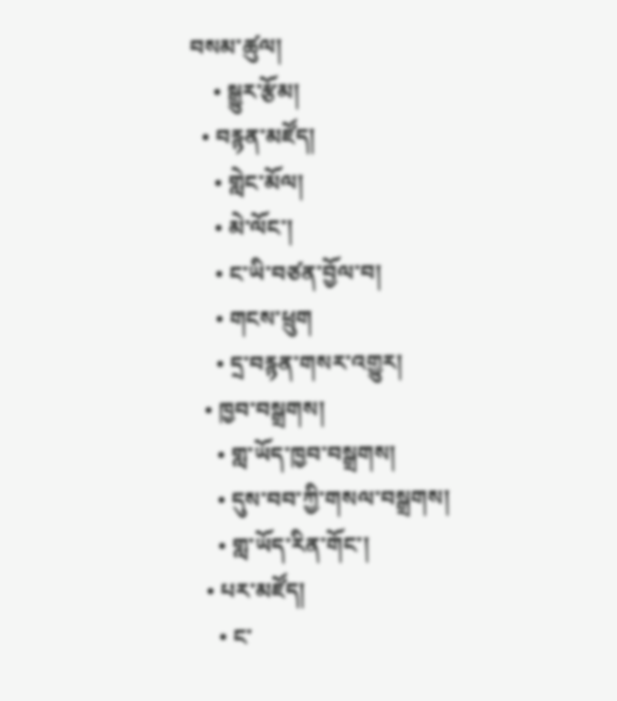བསམ་ཚུལ།
    • སྒྱུར་རྩོམ།
  • བརྙན་མཛོད།
    • གླེང་མོལ།
    • མེ་ལོང་།
    • ང་ཡི་བཙན་བྱོལ་བ།
    • གངས་ཕྲུག
    • དྲ་བརྙན་གསར་འགྱུར།
  • ཁྱབ་བསྒྲགས།
    • གླ་ཡོད་ཁྱབ་བསྒྲགས།
    • དུས་བབ་ཀྱི་གསལ་བསྒྲགས།
    • གླ་ཡོད་རིན་གོང་།
  • པར་མཛོད།
    • ང་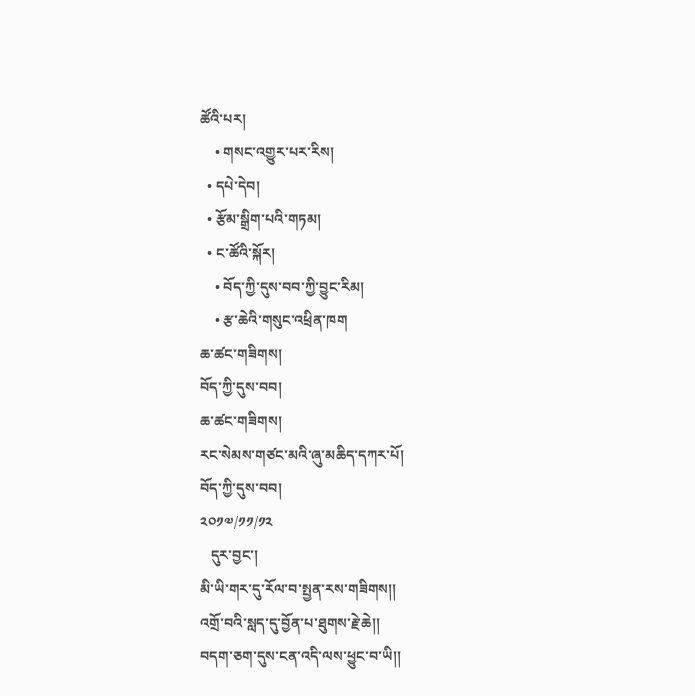ཚོའི་པར།
    • གསང་འགྱུར་པར་རིས།
  • དཔེ་དེབ།
  • རྩོམ་སྒྲིག་པའི་གཏམ།
  • ང་ཚོའི་སྐོར།
    • བོད་ཀྱི་དུས་བབ་ཀྱི་བྱུང་རིམ།
    • རྩ་ཆེའི་གསུང་འཕྲིན་ཁག
ཆ་ཚང་གཟིགས།
བོད་ཀྱི་དུས་བབ།
ཆ་ཚང་གཟིགས།
རང་སེམས་གཙང་མའི་ཞུ་མཆིད་དཀར་པོ།
བོད་ཀྱི་དུས་བབ།
༢༠༡༧/༡༡/༡༢
   དུར་བྱང་།
མི་ཡི་གར་དུ་རོལ་བ་སྤྱན་རས་གཟིགས།།
འགྲོ་བའི་སླད་དུ་བྱོན་པ་ཐུགས་རྗེ་ཆེ།།
བདག་ཅག་དུས་ངན་འདི་ལས་ཕྱུང་བ་ཡི།།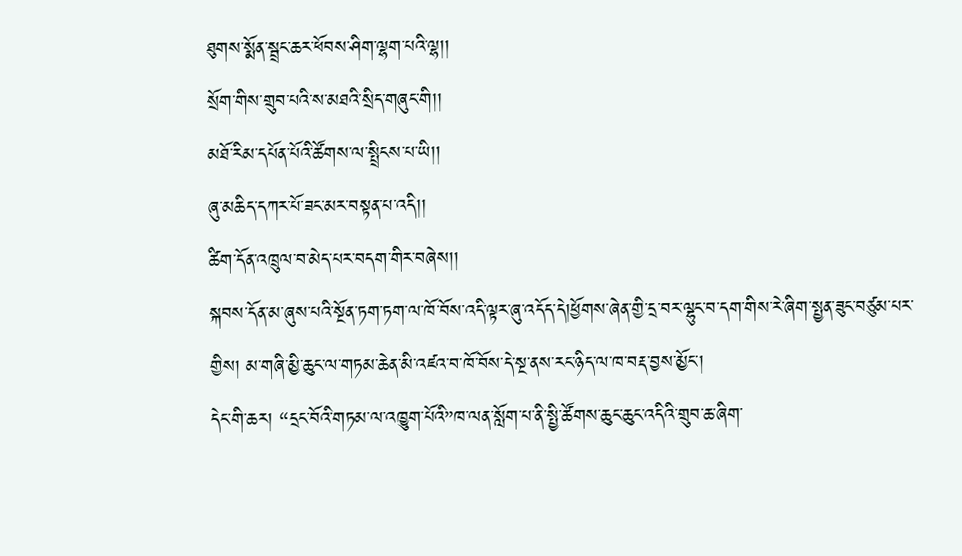ཐུགས་སྨོན་སྦྲང་ཆར་ཕོབས་ཤིག་ལྷག་པའི་ལྷ།།
སྲོག་གིས་གྲུབ་པའི་ས་མཐའི་སྲིད་གཞུང་གི།།
མཐོ་རིམ་དཔོན་པོའི་ཚོགས་ལ་སྤྲིངས་པ་ཡི།།
ཞུ་མཆིད་དཀར་པོ་ཟང་མར་བསྟན་པ་འདི།།
ཚིག་དོན་འཁྲུལ་བ་མེད་པར་བདག་གིར་བཞེས།།
སྐབས་དོན་མ་ཞུས་པའི་སྔོན་ཏག་ཏག་ལ་ཁོ་བོས་འདི་ལྟར་ཞུ་འདོད་དེ།ཕྱོགས་ཞེན་གྱི་དྲ་བར་ལྷུང་བ་དག་གིས་རེ་ཞིག་སྤྱན་ཟུང་བཙུམ་པར་གྱིས། མ་གཞི་མྱི་ཆུང་ལ་གཏམ་ཆེན་མི་འཛའ་བ་ཁོ་བོས་དེ་སྔ་ནས་རང་ཉིད་ལ་ཁ་བརྡ་བྱས་མྱོང་།
དེང་གི་ཆར། “དྲང་བོའི་གཏམ་ལ་འཁྱུག་པོའི”ཁ་ལན་སློག་པ་ནི་སྤྱི་ཚོགས་ཆུང་ཆུང་འདིའི་གྲུབ་ཆ་ཞིག་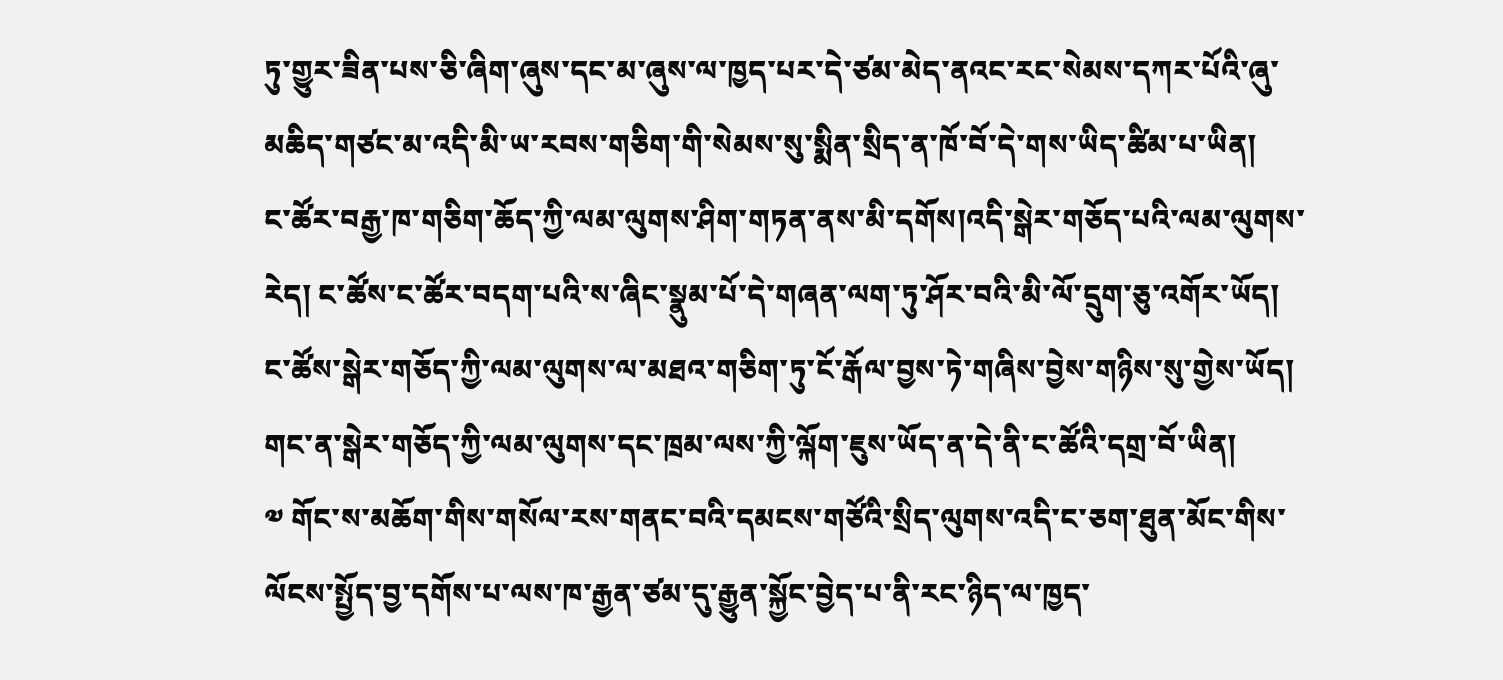ཏུ་གྱུར་ཟིན་པས་ཅི་ཞིག་ཞུས་དང་མ་ཞུས་ལ་ཁྱད་པར་དེ་ཙམ་མེད་ནའང་རང་སེམས་དཀར་པོའི་ཞུ་མཆིད་གཙང་མ་འདི་མི་ཡ་རབས་གཅིག་གི་སེམས་སུ་སྨིན་སྲིད་ན་ཁོ་བོ་དེ་གས་ཡིད་ཚིམ་པ་ཡིན།
ང་ཚོར་བརྒྱ་ཁ་གཅིག་ཆོད་ཀྱི་ལམ་ལུགས་ཤིག་གཏན་ནས་མི་དགོས།འདི་སྒེར་གཅོད་པའི་ལམ་ལུགས་རེད། ང་ཚོས་ང་ཚོར་བདག་པའི་ས་ཞིང་སྣུམ་པོ་དེ་གཞན་ལག་ཏུ་ཤོར་བའི་མི་ལོ་དྲུག་ཅུ་འགོར་ཡོད། ང་ཚོས་སྒེར་གཅོད་ཀྱི་ལམ་ལུགས་ལ་མཐའ་གཅིག་ཏུ་ངོ་རྒོལ་བྱས་ཏེ་གཞིས་བྱེས་གཉིས་སུ་གྱེས་ཡོད། གང་ན་སྒེར་གཅོད་ཀྱི་ལམ་ལུགས་དང་ཁྲམ་ལས་ཀྱི་ལྐོག་ཇུས་ཡོད་ན་དེ་ནི་ང་ཚོའི་དགྲ་བོ་ཡིན།
༧ གོང་ས་མཆོག་གིས་གསོལ་རས་གནང་བའི་དམངས་གཙོའི་སྲིད་ལུགས་འདི་ང་ཅག་ཐུན་མོང་གིས་ལོངས་སྤྱོད་བྱ་དགོས་པ་ལས་ཁ་རྒྱན་ཙམ་དུ་རྒྱུན་སྐྱོང་བྱེད་པ་ནི་རང་ཉིད་ལ་ཁྱད་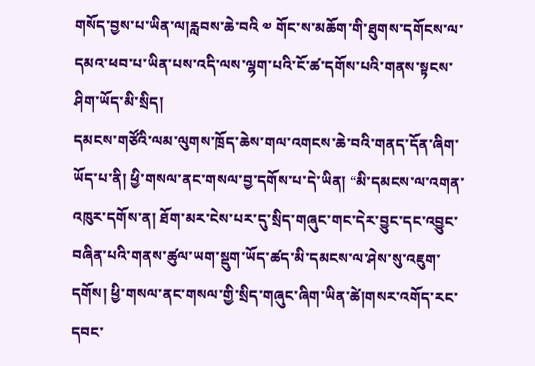གསོད་བྱས་པ་ཡིན་ལ།རླབས་ཆེ་བའི ༧ གོང་ས་མཆོག་གི་ཐུགས་དགོངས་ལ་དམའ་ཕབ་པ་ཡིན་པས་འདི་ལས་ལྷག་པའི་ངོ་ཚ་དགོས་པའི་གནས་སྟངས་ཤིག་ཡོད་མི་སྲིད།
དམངས་གཙོའི་ལམ་ལུགས་ཁྲོད་ཆེས་གལ་འགངས་ཆེ་བའི་གནད་དོན་ཞིག་ཡོད་པ་ནི། ཕྱི་གསལ་ནང་གསལ་བྱ་དགོས་པ་དེ་ཡིན། “མི་དམངས་ལ་འགན་འཁུར་དགོས་ན། ཐོག་མར་ངེས་པར་དུ་སྲིད་གཞུང་གང་དེར་བྱུང་དང་འབྱུང་བཞིན་པའི་གནས་ཚུལ་ཡག་སྡུག་ཡོད་ཚད་མི་དམངས་ལ་ཤེས་སུ་འཇུག་དགོས། ཕྱི་གསལ་ནང་གསལ་གྱི་སྲིད་གཞུང་ཞིག་ཡིན་ཚེ།གསར་འགོད་རང་དབང་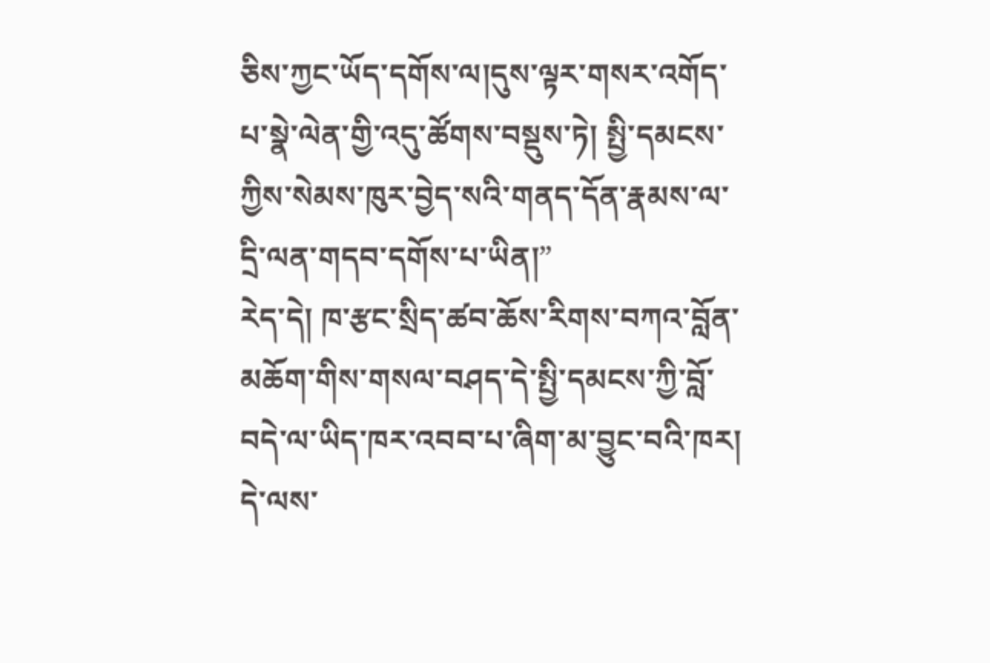ཅིས་ཀྱང་ཡོད་དགོས་ལ།དུས་ལྟར་གསར་འགོད་པ་སྣེ་ལེན་གྱི་འདུ་ཚོགས་བསྡུས་ཏེ། སྤྱི་དམངས་ཀྱིས་སེམས་ཁུར་བྱེད་སའི་གནད་དོན་རྣམས་ལ་དྲི་ལན་གདབ་དགོས་པ་ཡིན།”
རེད་དེ། ཁ་རྩང་སྲིད་ཚབ་ཆོས་རིགས་བཀའ་བློན་མཆོག་གིས་གསལ་བཤད་དེ་སྤྱི་དམངས་ཀྱི་བློ་བདེ་ལ་ཡིད་ཁར་འབབ་པ་ཞིག་མ་བྱུང་བའི་ཁར། དེ་ལས་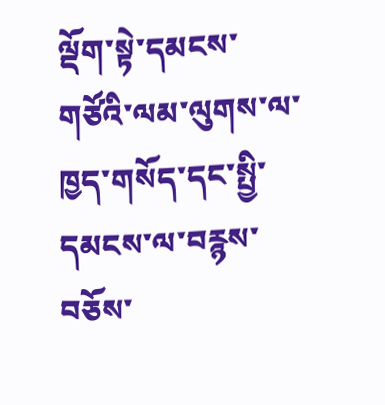ལྡོག་སྟེ་དམངས་གཙོའི་ལམ་ལུགས་ལ་ཁྱད་གསོད་དང་སྤྱི་དམངས་ལ་བརྙས་བཅོས་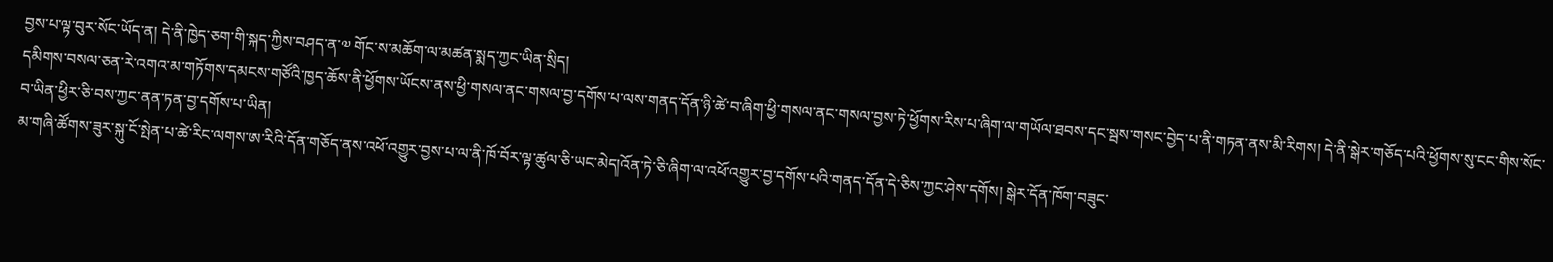བྱས་པ་ལྟ་བུར་སོང་ཡོད་ན། དེ་ནི་ཁྱེད་ཅག་གི་སྐད་ཀྱིས་བཤད་ན་༧ གོང་ས་མཆོག་ལ་མཚན་སྨད་ཀྱང་ཡིན་སྲིད།
དམིགས་བསལ་ཅན་རེ་འགའ་མ་གཏོགས་དམངས་གཙོའི་ཁྱད་ཆོས་ནི་ཕྱོགས་ཡོངས་ནས་ཕྱི་གསལ་ནང་གསལ་བྱ་དགོས་པ་ལས་གནད་དོན་ཉི་ཚེ་བ་ཞིག་ཕྱི་གསལ་ནང་གསལ་བྱས་ཏེ་ཕྱོགས་རིས་པ་ཞིག་ལ་གཡོལ་ཐབས་དང་སྦས་གསང་བྱེད་པ་ནི་གཏན་ནས་མི་རིགས། དེ་ནི་སྒེར་གཅོད་པའི་ཕྱོགས་སུ་ངང་གིས་སོང་བ་ཡིན་ཕྱིར་ཅི་བས་ཀྱང་ནན་ཏན་བྱ་དགོས་པ་ཡིན།
མ་གཞི་ཚོགས་ཟུར་སྐུ་ངོ་སྤེན་པ་ཚེ་རིང་ལགས་ཨ་རིའི་དོན་གཅོད་ནས་འཕོ་འགྱུར་བྱས་པ་ལ་ནི་ཁོ་བོར་ལྟ་ཚུལ་ཅི་ཡང་མེད།འོན་ཏེ་ཅི་ཞིག་ལ་འཕོ་འགྱུར་བྱ་དགོས་པའི་གནད་དོན་དེ་ཅིས་ཀྱང་ཤེས་དགོས། སྒེར་དོན་ཁོག་བཟུང་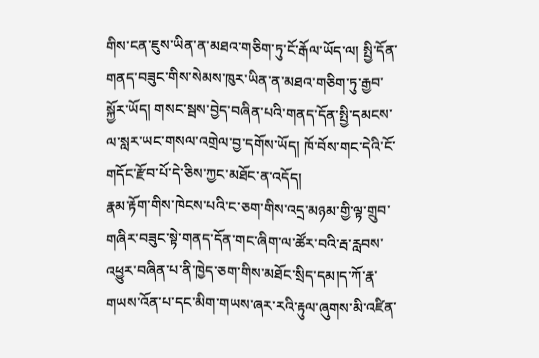གིས་ངན་ཇུས་ཡིན་ན་མཐའ་གཅིག་ཏུ་ངོ་རྒོལ་ཡོད་ལ། སྤྱི་དོན་གནད་བཟུང་གིས་སེམས་ཁུར་ཡིན་ན་མཐའ་གཅིག་ཏུ་རྒྱབ་སྐྱོར་ཡོད། གསང་སྦས་བྱེད་བཞིན་པའི་གནད་དོན་སྤྱི་དམངས་ལ་སླར་ཡང་གསལ་འགྲེལ་བྱ་དགོས་ཡོད། ཁོ་བོས་གང་དེའི་ངོ་གདོང་རྫོབ་པོ་དེ་ཅིས་ཀྱང་མཐོང་ན་འདོད།
རྣམ་རྟོག་གིས་ཁེངས་པའི་ང་ཅག་གིས་འདྲ་མཉམ་གྱི་ལྟ་གྲུབ་གཞིར་བཟུང་སྟེ་གནད་དོན་གང་ཞིག་ལ་ཚོར་བའི་རྦ་རླབས་འཕྱུར་བཞིན་པ་ནི་ཁྱེད་ཅག་གིས་མཐོང་སྲིད་དམ།ད་ཀོ་རྣ་གཡས་འོན་པ་དང་མིག་གཡས་ཞར་རའི་རྟུལ་ཞུགས་མི་འཛིན་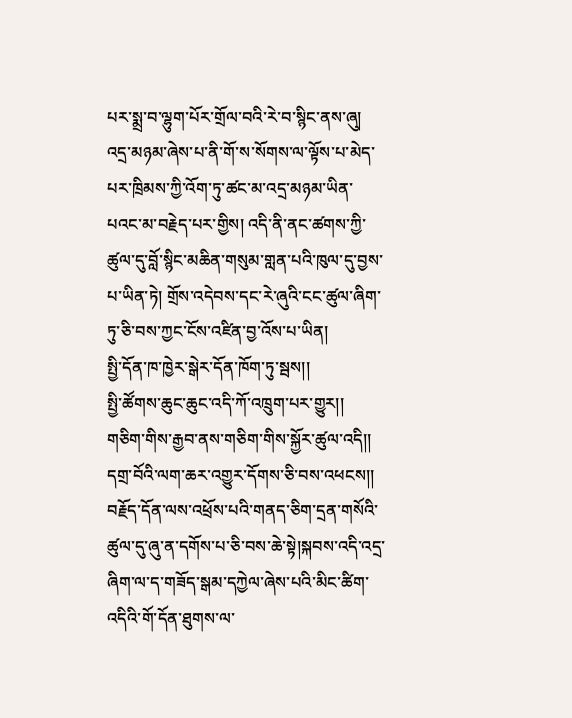པར་སྨྲ་བ་ལྷུག་པོར་གྲོལ་བའི་རེ་བ་སྙིང་ནས་ཞུ།
འདྲ་མཉམ་ཞེས་པ་ནི་གོ་ས་སོགས་ལ་ལྟོས་པ་མེད་པར་ཁྲིམས་ཀྱི་འོག་ཏུ་ཚང་མ་འདྲ་མཉམ་ཡིན་པའང་མ་བརྗེད་པར་གྱིས། འདི་ནི་ནང་ཚགས་ཀྱི་ཚུལ་དུ་བློ་སྙིང་མཆིན་གསུམ་གླན་པའི་ཁུལ་དུ་བྱས་པ་ཡིན་ཏེ། གྲོས་འདེབས་དང་རེ་ཞུའི་ངང་ཚུལ་ཞིག་ཏུ་ཅི་བས་ཀྱང་ངོས་འཛིན་བྱ་འོས་པ་ཡིན།
སྤྱི་དོན་ཁ་ཁྱེར་སྒེར་དོན་ཁོག་ཏུ་སྦས།།
སྤྱི་ཚོགས་ཆུང་ཆུང་འདི་ཀོ་འཁྲུག་པར་གྱུར།།
གཅིག་གིས་རྒྱབ་ནས་གཅིག་གིས་སྐྱོར་ཚུལ་འདི།།
དགྲ་བོའི་ལག་ཆར་འགྱུར་དོགས་ཅི་བས་འཕངས།།
བརྗོད་དོན་ལས་འཕྲོས་པའི་གནད་ཅིག་དྲན་གསོའི་ཚུལ་དུ་ཞུ་ན་དགོས་པ་ཅི་བས་ཆེ་སྟེ།སྐབས་འདི་འདྲ་ཞིག་ལ་ད་གཟོད་སྒམ་དཀྱེལ་ཞེས་པའི་མིང་ཚིག་འདིའི་གོ་དོན་ཐུགས་ལ་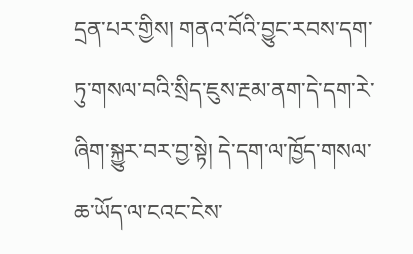དྲན་པར་གྱིས། གནའ་བོའི་བྱུང་རབས་དག་ཏུ་གསལ་བའི་སྲིད་ཇུས་རྔམ་ནག་དེ་དག་རེ་ཞིག་སྐྱུར་བར་བྱ་སྟེ། དེ་དག་ལ་ཁྱོད་གསལ་ཆ་ཡོད་ལ་ངའང་ངེས་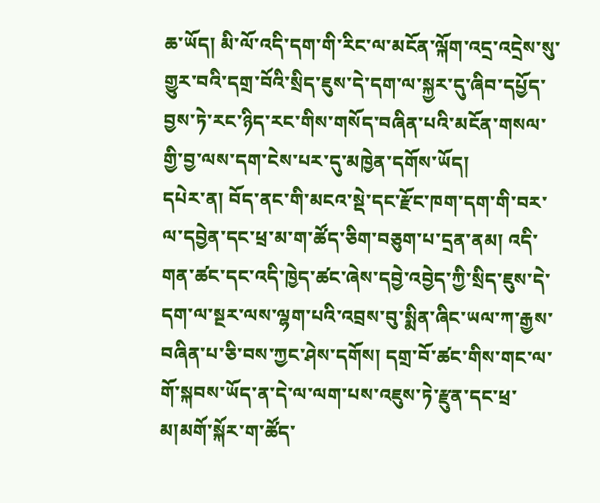ཆ་ཡོད། མི་ལོ་འདི་དག་གི་རིང་ལ་མངོན་ལྐོག་འདྲ་འདྲེས་སུ་གྱུར་བའི་དགྲ་བོའི་སྲིད་ཇུས་དེ་དག་ལ་སྐྱར་དུ་ཞིབ་དཔྱོད་བྱས་ཏེ་རང་ཉིད་རང་གིས་གསོད་བཞིན་པའི་མངོན་གསལ་གྱི་བྱ་ལས་དག་ངེས་པར་དུ་མཁྱེན་དགོས་ཡོད།
དཔེར་ན། བོད་ནང་གི་མངའ་སྡེ་དང་རྫོང་ཁག་དག་གི་བར་ལ་དབྱེན་དང་ཕྲ་མ་ག་ཚོད་ཅིག་བཅུག་པ་དྲན་ནམ། འདི་གན་ཚང་དང་འདི་ཁྱེད་ཚང་ཞེས་དབྱེ་འབྱེད་ཀྱི་སྲིད་ཇུས་དེ་དག་ལ་སྔར་ལས་ལྷག་པའི་འབྲས་བུ་སྨིན་ཞིང་ཡལ་ཀ་རྒྱས་བཞིན་པ་ཅི་བས་ཀྱང་ཤེས་དགོས། དགྲ་བོ་ཚང་གིས་གང་ལ་གོ་སྐབས་ཡོད་ན་དེ་ལ་ལག་པས་འཇུས་ཏེ་རྫུན་དང་ཕྲ་མ།མགོ་སྐོར་ག་ཚོད་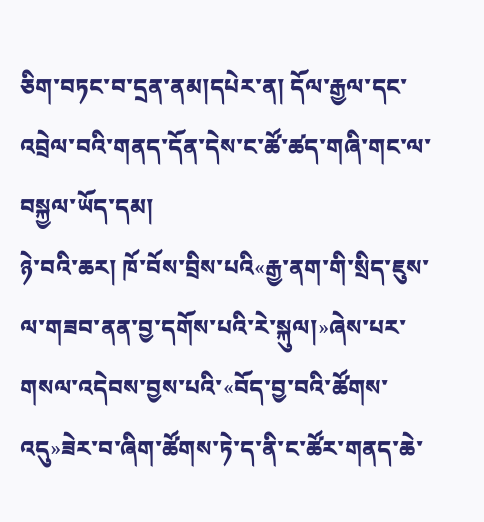ཅིག་བཏང་བ་དྲན་ནམ།དཔེར་ན། དོལ་རྒྱལ་དང་འབྲེལ་བའི་གནད་དོན་དེས་ང་ཚོ་ཚད་གཞི་གང་ལ་བསྐྱལ་ཡོད་དམ།
ཉེ་བའི་ཆར། ཁོ་བོས་བྲིས་པའི«རྒྱ་ནག་གི་སྲིད་ཇུས་ལ་གཟབ་ནན་བྱ་དགོས་པའི་རེ་སྐུལ།»ཞེས་པར་གསལ་འདེབས་བྱས་པའི་«བོད་བྱ་བའི་ཚོགས་འདུ»ཟེར་བ་ཞིག་ཚོགས་ཏེ་ད་ནི་ང་ཚོར་གནད་ཆེ་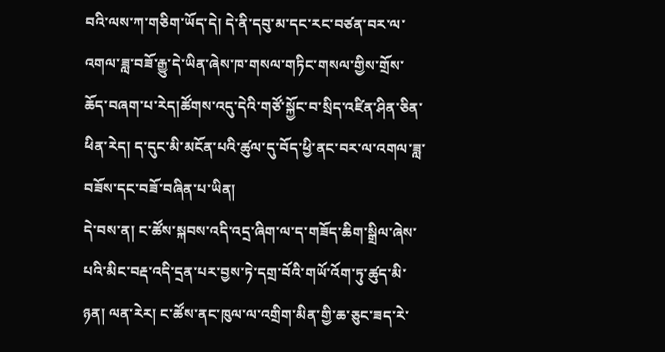བའི་ལས་ཀ་གཅིག་ཡོད་དེ། དེ་ནི་དབུ་མ་དང་རང་བཙན་བར་ལ་འགལ་ཟླ་བཟོ་རྒྱུ་དེ་ཡིན་ཞེས་ཁ་གསལ་གཏིང་གསལ་གྱིས་གྲོས་ཆོད་བཞག་པ་རེད།ཚོགས་འདུ་དེའི་གཙོ་སྐྱོང་བ་སྲིད་འཛིན་ཤིན་ཅིན་ཕིན་རེད། ད་དུང་མི་མངོན་པའི་ཚུལ་དུ་བོད་ཕྱི་ནང་བར་ལ་འགལ་ཟླ་བཟོས་དང་བཟོ་བཞིན་པ་ཡིན།
དེ་བས་ན། ང་ཚོས་སྐབས་འདི་འདྲ་ཞིག་ལ་ད་གཟོད་ཆིག་སྒྲིལ་ཞེས་པའི་མིང་བརྡ་འདི་དྲན་པར་བྱས་ཏེ་དགྲ་བོའི་གཡོ་འོག་ཏུ་ཚུད་མི་ཉན། ལན་རེར། ང་ཚོས་ནང་ཁུལ་ལ་འགྲིག་མིན་གྱི་ཆ་ཅུང་ཟད་རེ་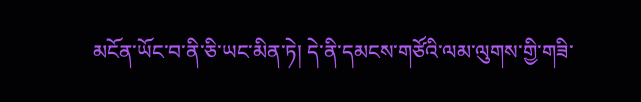མངོན་ཡོང་བ་ནི་ཅི་ཡང་མིན་ཏེ། དེ་ནི་དམངས་གཙོའི་ལམ་ལུགས་གྱི་གཟི་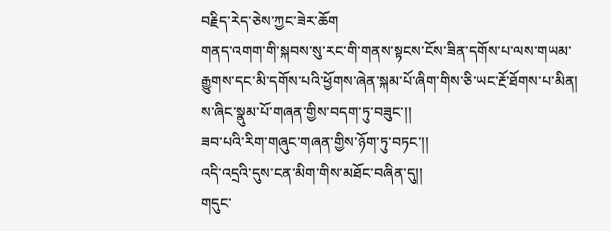བརྗིད་རེད་ཅེས་ཀྱང་ཟེར་ཆོག
གནད་འགག་གི་སྐབས་སུ་རང་གི་གནས་སྟངས་ངོས་ཟིན་དགོས་པ་ལས་གཡམ་རྒྱུགས་དང་མི་དགོས་པའི་ཕྱོགས་ཞེན་སྐམ་པོ་ཞིག་གིས་ཅི་ཡང་རྔོ་ཐོགས་པ་མིན།
ས་ཞིང་སྣུམ་པོ་གཞན་གྱིས་བདག་ཏུ་བཟུང་།།
ཟབ་པའི་རིག་གཞུང་གཞན་གྱིས་ཉོག་ཏུ་བཏང་།།
འདི་འདྲའི་དུས་ངན་མིག་གིས་མཐོང་བཞིན་དུ།།
གདུང་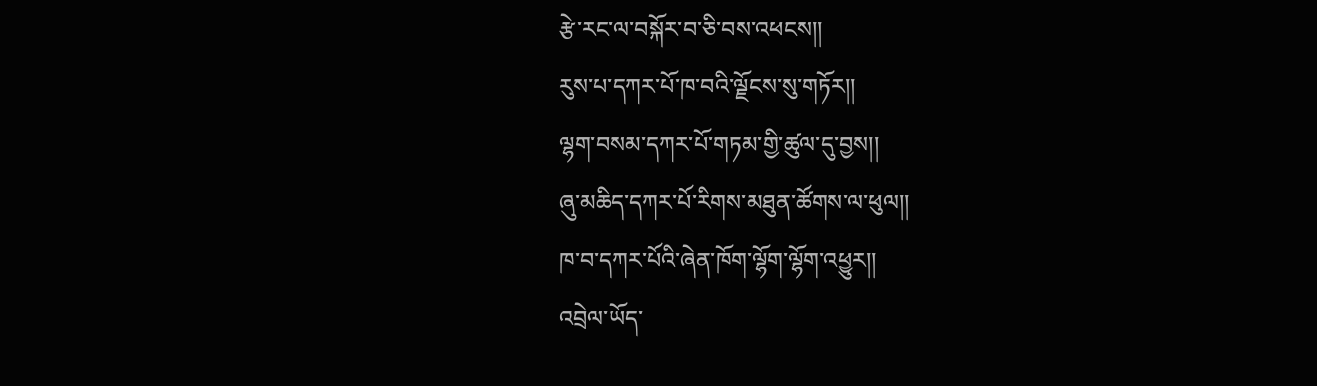རྩེ་རང་ལ་བསྐོར་བ་ཅི་བས་འཕངས།།
རུས་པ་དཀར་པོ་ཁ་བའི་ལྗོངས་སུ་གཏོར།།
ལྷག་བསམ་དཀར་པོ་གཏམ་གྱི་ཚུལ་དུ་བྱས།།
ཞུ་མཆིད་དཀར་པོ་རིགས་མཐུན་ཚོགས་ལ་ཕུལ།།
ཁ་བ་དཀར་པོའི་ཞེན་ཁོག་ལྷོག་ལྷོག་འཕྱུར།།
འབྲེལ་ཡོད་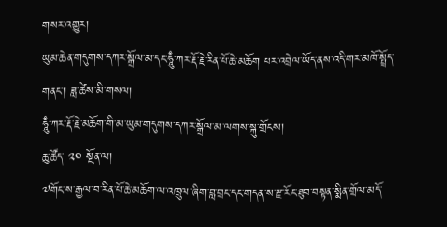གསར་འགྱུར།
ཡུམ་ཆེན་གདུགས་དཀར་སྒྲོལ་མ་དང་ཧཱུྃ་ཀར་རྡོ་རྗེ་རིན་པོ་ཆེ་མཆོག པར་འབྲེལ་ཡོད་ནས་འདི་གར་མཁོ་སྤྲོད་གནང་། ཟླ་ཚེས་མི་གསལ།
ཧཱུྃ་ཀར་རྡོ་རྗེ་མཆོག་གི་མ་ཡུམ་གདུགས་དཀར་སྒྲོལ་མ་ལགས་སྐུ་གྲོངས།
ཆུ་ཚོད་ ༢༠ སྔོན་ལ།
༧གོང་ས་རྒྱལ་བ་རིན་པོ་ཆེ་མཆོག་ལ་འཁྲུལ་ཞིག་བླ་བྲང་དང་གདན་ས་རྫ་རོང་ཐུབ་བསྟན་སྨིན་གྲོལ་མདོ་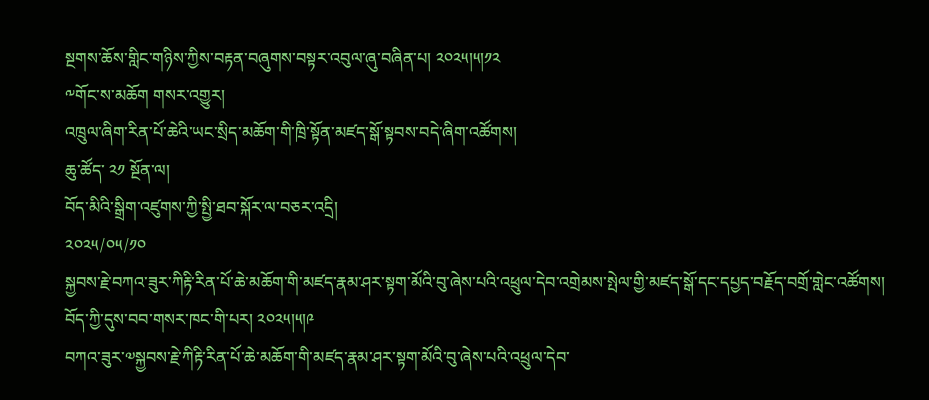སྔགས་ཆོས་གླིང་གཉིས་ཀྱིས་བརྟན་བཞུགས་བསྟར་འབུལ་ཞུ་བཞིན་པ། ༢༠༢༥།༥།༡༢
༸གོང་ས་མཆོག གསར་འགྱུར།
འཁྲུལ་ཞིག་རིན་པོ་ཆེའི་ཡང་སྲིད་མཆོག་གི་ཁྲི་སྟོན་མཛད་སྒོ་སྟབས་བདེ་ཞིག་འཚོགས།
ཆུ་ཚོད་ ༢༡ སྔོན་ལ།
བོད་མིའི་སྒྲིག་འཛུགས་ཀྱི་སྤྱི་ཐབ་སྐོར་ལ་བཅར་འདྲི།
༢༠༢༥/༠༥/༡༠
སྐྱབས་རྗེ་བཀའ་ཟུར་ཀིརྟི་རིན་པོ་ཆེ་མཆོག་གི་མཛད་རྣམ་ཤར་སྟག་མོའི་བུ་ཞེས་པའི་འཕྲུལ་དེབ་འགྲེམས་སྤེལ་གྱི་མཛད་སྒོ་དང་དཔྱད་བརྗོད་བགྲོ་གླེང་འཚོགས། བོད་ཀྱི་དུས་བབ་གསར་ཁང་གི་པར། ༢༠༢༥།༥།༩
བཀའ་ཟུར་༧སྐྱབས་རྗེ་ཀིརྟི་རིན་པོ་ཆེ་མཆོག་གི་མཛད་རྣམ་ཤར་སྟག་མོའི་བུ་ཞེས་པའི་འཕྲུལ་དེབ་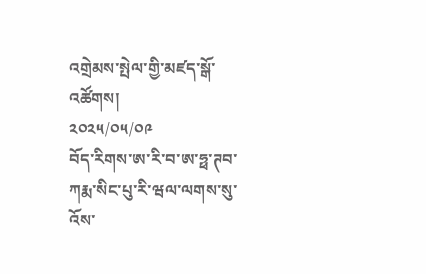འགྲེམས་སྤེལ་གྱི་མཛད་སྒོ་འཚོགས།
༢༠༢༥/༠༥/༠༩
བོད་རིགས་ཨ་རི་བ་ཨ་ཧྥ་ཊབ་ཀརྨ་སིང་པུ་རི་ཝལ་ལགས་སུ་འོས་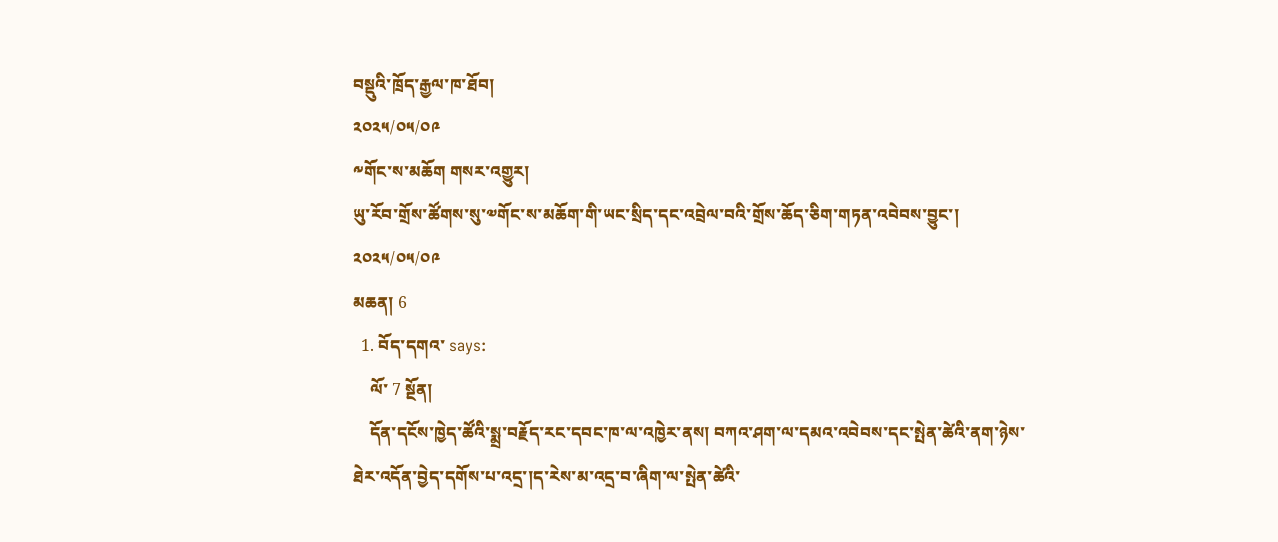བསྡུའི་ཁྲོད་རྒྱལ་ཁ་ཐོབ།
༢༠༢༥/༠༥/༠༩
༸གོང་ས་མཆོག གསར་འགྱུར།
ཡུ་རོབ་གྲོས་ཚོགས་སུ་༧གོང་ས་མཆོག་གི་ཡང་སྲིད་དང་འབྲེལ་བའི་གྲོས་ཆོད་ཅིག་གཏན་འབེབས་བྱུང་།
༢༠༢༥/༠༥/༠༩
མཆན། 6
  1. བོད་དགའ་ says:
    ལོ་ 7 སྔོན།
    དོན་དངོས་ཁྱེད་ཚོའི་སྨྲ་བརྗོད་རང་དབང་ཁ་ལ་འཁྱེར་ནས། བཀའ་ཤག་ལ་དམའ་འབེབས་དང་སྤེན་ཚེའི་ནག་ཉེས་ཐེར་འདོན་བྱེད་དགོས་པ་འདྲ་།ད་རེས་མ་འདྲ་བ་ཞིག་ལ་སྤེན་ཚེའི་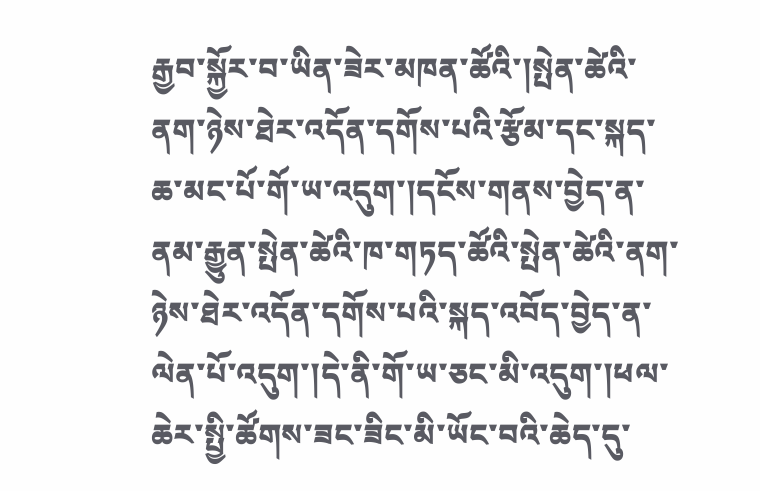རྒྱབ་སྐྱོར་བ་ཡིན་ཟེར་མཁན་ཚོའི་།སྤེན་ཚེའི་ནག་ཉེས་ཐེར་འདོན་དགོས་པའི་རྩོམ་དང་སྐད་ཆ་མང་པོ་གོ་ཡ་འདུག་།དངོས་གནས་བྱེད་ན་ནམ་རྒྱུན་སྤེན་ཚེའི་ཁ་གཏད་ཚོའི་སྤེན་ཚེའི་ནག་ཉེས་ཐེར་འདོན་དགོས་པའི་སྐད་འབོད་བྱེད་ན་ལེན་པོ་འདུག་།དེ་ནི་གོ་ཡ་ཅང་མི་འདུག་།ཕལ་ཆེར་སྤྱི་ཚོགས་ཟང་ཟིང་མི་ཡོང་བའི་ཆེད་དུ་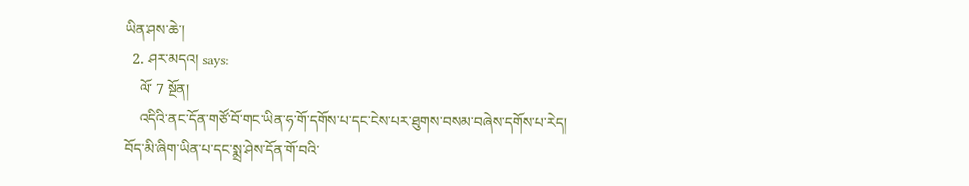ཡིན་ཤས་ཆེ་།
  2. ཤར་མདའ། says:
    ལོ་ 7 སྔོན།
    འདིའི་ནང་དོན་གཙོ་བོ་གང་ཡིན་ཧ་གོ་དགོས་པ་དང་ངེས་པར་ཐུགས་བསམ་བཞེས་དགོས་པ་རེད། བོད་མི་ཞིག་ཡིན་པ་དང་སྨྲ་ཤེས་དོན་གོ་བའི་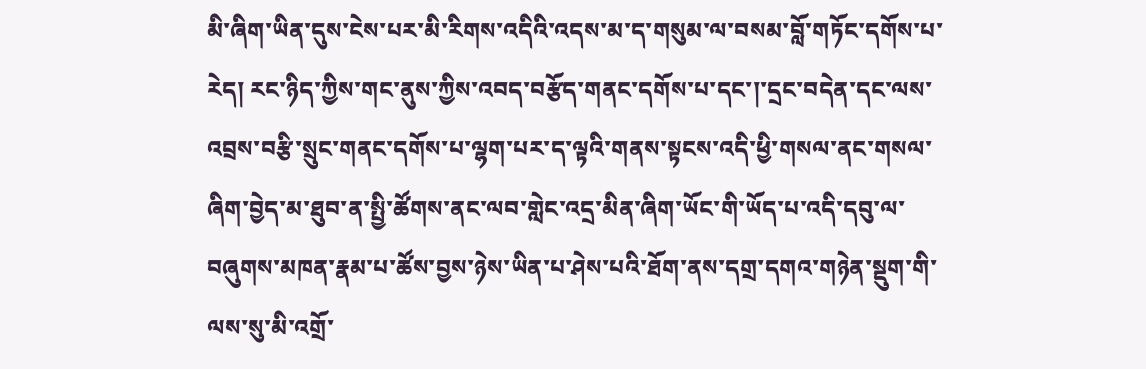མི་ཞིག་ཡིན་དུས་ངེས་པར་མི་རིགས་འདིའི་འདས་མ་ད་གསུམ་ལ་བསམ་བློ་གཏོང་དགོས་པ་རེད། རང་ཉིད་ཀྱིས་གང་ནུས་ཀྱིས་འབད་བརྩོད་གནང་དགོས་པ་དང་།་དྲང་བདེན་དང་ལས་འབྲས་བརྩི་སྲུང་གནང་དགོས་པ་ལྷག་པར་ད་ལྟའི་གནས་སྟངས་འདི་ཕྱི་གསལ་ནང་གསལ་ཞིག་བྱེད་མ་ཐུབ་ན་སྤྱི་ཚོགས་ནང་ལབ་གླེང་འདྲ་མིན་ཞིག་ཡོང་གི་ཡོད་པ་འདི་དབུ་ལ་བཞུགས་མཁན་རྣམ་པ་ཚོས་བྱས་ཉེས་ཡིན་པ་ཤེས་པའི་ཐོག་ནས་དགྲ་དགའ་གཉེན་སྡུག་གི་ལས་སུ་མི་འགྲོ་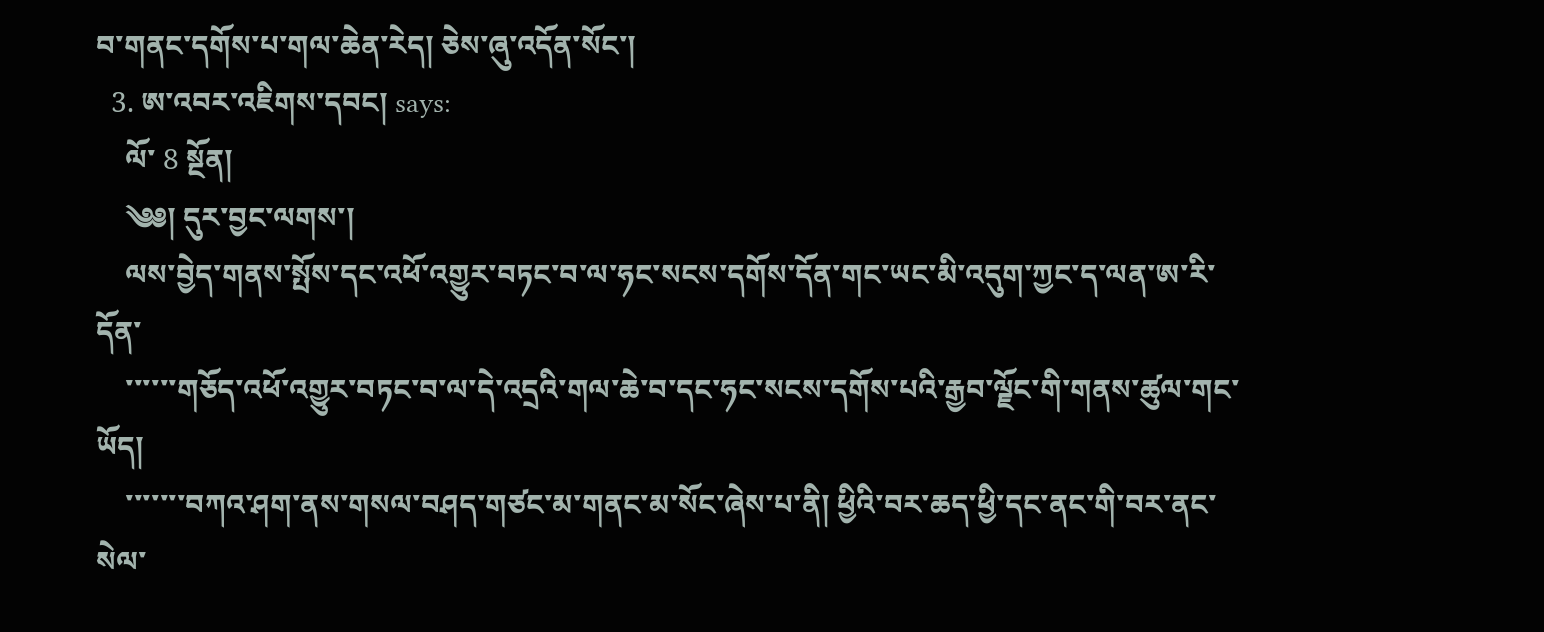བ་གནང་དགོས་པ་གལ་ཆེན་རེད། ཅེས་ཞུ་འདོན་སོང་།
  3. ཨ་འབར་འཇིགས་དབང། says:
    ལོ་ 8 སྔོན།
    ༄༅། དུར་བྱང་ལགས་།
    ལས་བྱེད་གནས་སྤོས་དང་འཕོ་འགྱུར་བཏང་བ་ལ་ཧང་སངས་དགོས་དོན་གང་ཡང་མི་འདུག་ཀྱང་ད་ལན་ཨ་རི་དོན་
    ་་་་་་གཅོད་འཕོ་འགྱུར་བཏང་བ་ལ་དེ་འདྲའི་གལ་ཆེ་བ་དང་ཧང་སངས་དགོས་པའི་རྒྱབ་ལྗོང་གི་གནས་ཚུལ་གང་ཡོད།
    ་་་་་་་བཀའ་ཤག་ནས་གསལ་བཤད་གཙང་མ་གནང་མ་སོང་ཞེས་པ་ནི། ཕྱིའི་བར་ཆད་ཕྱི་དང་ནང་གི་བར་ནང་སེལ་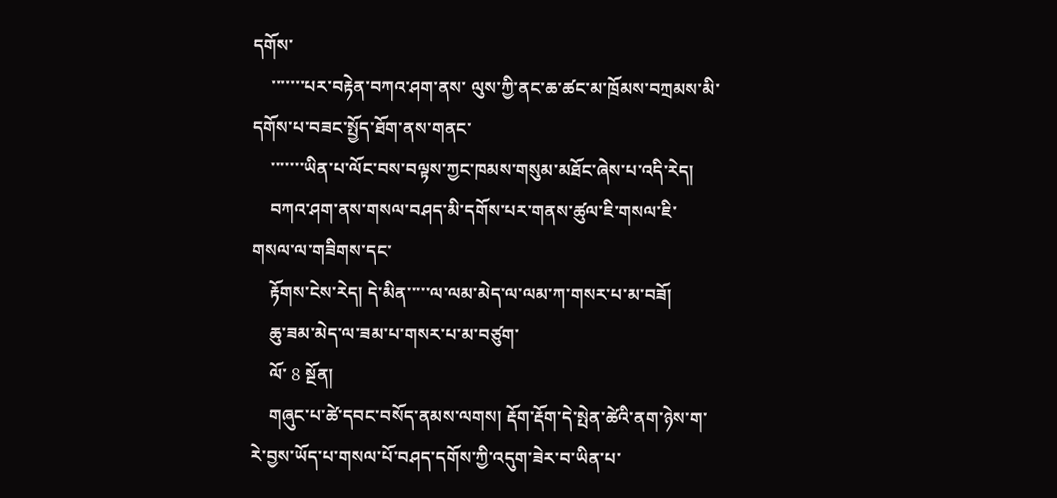དགོས་
    ་་་་་་་པར་བརྟེན་བཀའ་ཤག་ནས་ ལུས་ཀྱི་ནང་ཆ་ཚང་མ་ཁྲོམས་བཀྲམས་མི་དགོས་པ་བཟང་སྤྱོད་ཐོག་ནས་གནང་
    ་་་་་་་ཡིན་པ་ལོང་བས་བལྟས་ཀྱང་ཁམས་གསུམ་མཐོང་ཞེས་པ་འདི་རེད།
    བཀའ་ཤག་ནས་གསལ་བཤད་མི་དགོས་པར་གནས་ཚུལ་ཇི་གསལ་ཇི་གསལ་ལ་གཟིགས་དང་
    རྟོགས་ངེས་རེད། དེ་མིན་་་་་ལ་ལམ་མེད་ལ་ལམ་ཀ་གསར་པ་མ་བཟོ།
    ཆུ་ཟམ་མེད་ལ་ཟམ་པ་གསར་པ་མ་བཙུག་
    ལོ་ 8 སྔོན།
    གཞུང་པ་ཚེ་དབང་བསོད་ནམས་ལགས། རྡོག་རྡོག་དེ་སྤེན་ཚེའི་ནག་ཉེས་ག་རེ་བྱས་ཡོད་པ་གསལ་པོ་བཤད་དགོས་ཀྱི་འདུག་ཟེར་བ་ཡིན་པ་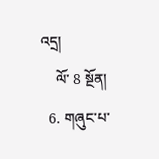འདྲ།
    ལོ་ 8 སྔོན།
  6. གཞུང་པ་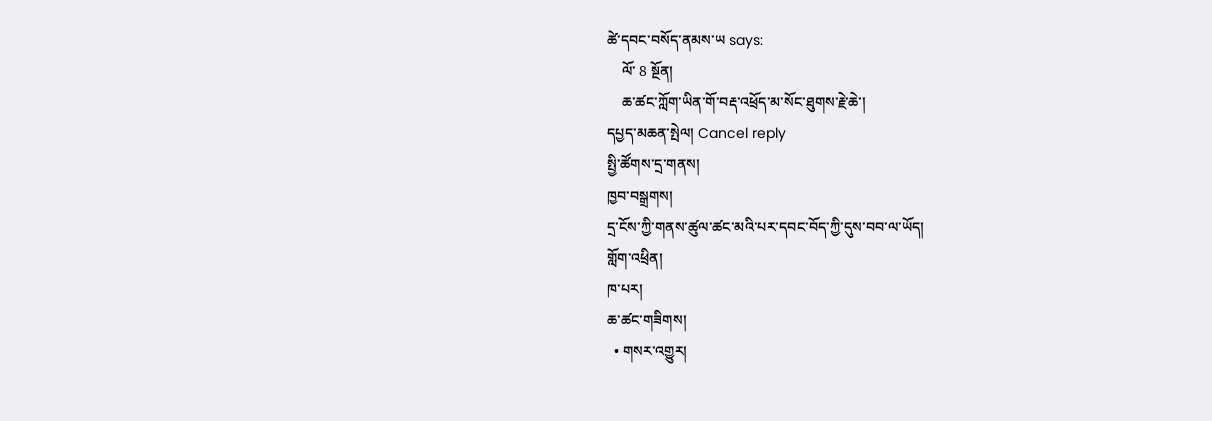ཚེ་དབང་བསོད་ནམས་ཡ says:
    ལོ་ 8 སྔོན།
    ཆ་ཚང་ཀློག་ཡིན་གོ་བརྡ་འཕྲོད་མ་སོང་ཐུགས་རྗེ་ཆེ་།
དཔྱད་མཆན་སྤེལ། Cancel reply
སྤྱི་ཚོགས་དྲ་གནས།
ཁྱབ་བསྒྲགས།
དྲ་ངོས་ཀྱི་གནས་ཚུལ་ཚང་མའི་པར་དབང་བོད་ཀྱི་དུས་བབ་ལ་ཡོད།
གློག་འཕྲིན།
ཁ་པར།
ཆ་ཚང་གཟིགས།
  • གསར་འགྱུར།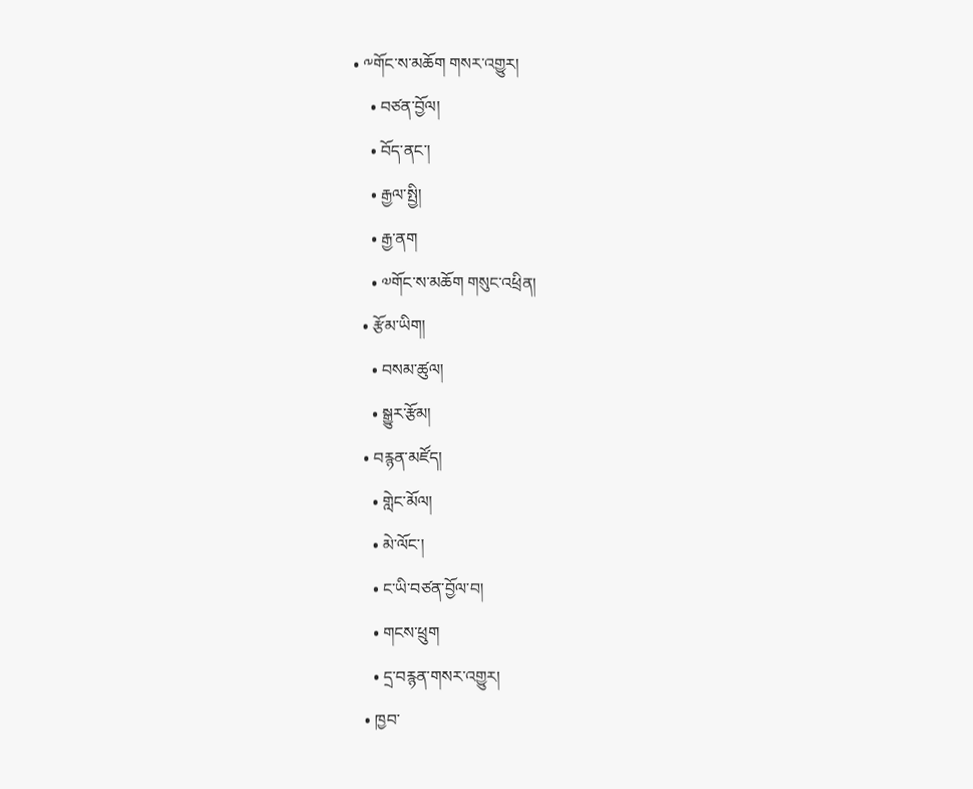• ༸གོང་ས་མཆོག གསར་འགྱུར།
    • བཙན་བྱོལ།
    • བོད་ནང་།
    • རྒྱལ་སྤྱི།
    • རྒྱ་ནག
    • ༧གོང་ས་མཆོག གསུང་འཕྲིན།
  • རྩོམ་ཡིག།
    • བསམ་ཚུལ།
    • སྒྱུར་རྩོམ།
  • བརྙན་མཛོད།
    • གླེང་མོལ།
    • མེ་ལོང་།
    • ང་ཡི་བཙན་བྱོལ་བ།
    • གངས་ཕྲུག
    • དྲ་བརྙན་གསར་འགྱུར།
  • ཁྱབ་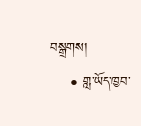བསྒྲགས།
    • གླ་ཡོད་ཁྱབ་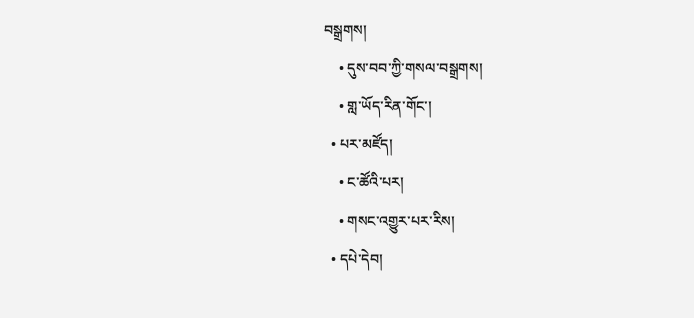བསྒྲགས།
    • དུས་བབ་ཀྱི་གསལ་བསྒྲགས།
    • གླ་ཡོད་རིན་གོང་།
  • པར་མཛོད།
    • ང་ཚོའི་པར།
    • གསང་འགྱུར་པར་རིས།
  • དཔེ་དེབ།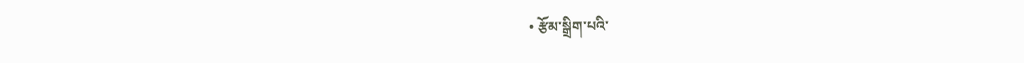• རྩོམ་སྒྲིག་པའི་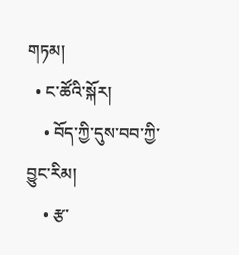གཏམ།
  • ང་ཚོའི་སྐོར།
    • བོད་ཀྱི་དུས་བབ་ཀྱི་བྱུང་རིམ།
    • རྩ་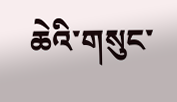ཆེའི་གསུང་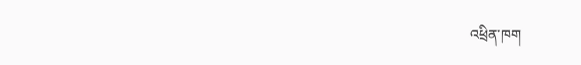འཕྲིན་ཁག